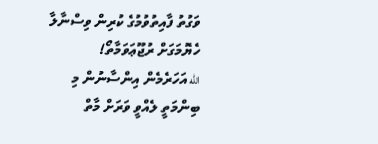ވަގުތު ފާއިތުވުމުގެ ކުރިން ވިސްނާލާ ހެޔޮމަގަށް ރުޖޫޢަވަމާތޯ!
الله އަހަރެމެން އިންސާނުން މި ބިންމަތީ ލެއްވީ ވަރަށް މާތް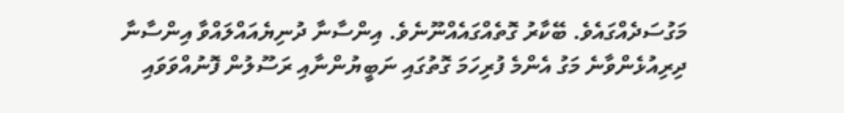މަގުސަދެއްގައެވެ. ބޭކާރު ގޮތެއްގައެއްނޫނެވެ. އިންސާނާ ދުނިޔެއައްލައްވާ އިންސާނާ ދިރިއުޅެންވާނެ މަގު އެންމެ ފުރިހަމަ ގޮތުގައި ނަބީޔުންނާއި ރަސޫލުން ފޮނުއްވަވައި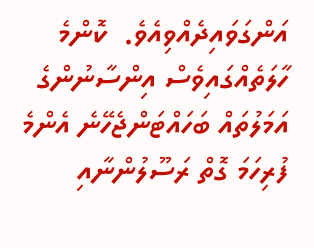އަންގަވައިދެއްވިއެވެ.  ކޮންމެ ހާލަތެއްގައިވެސް އިންސާނުންގެ އަމަލުތައް ބަހައްޓަންޖެހޭނެ އެންމެ ފުރިހަމަ ގޮތް ރަސޫލުންނާއި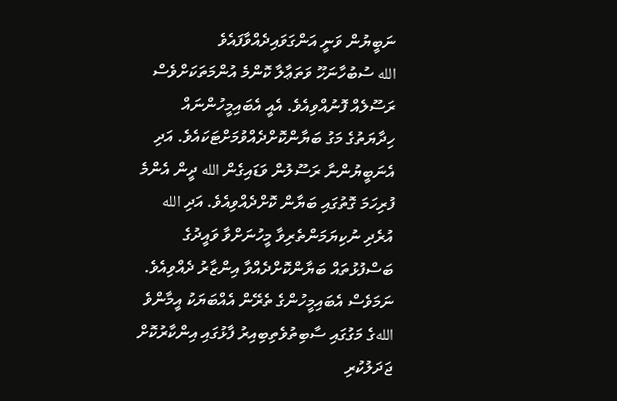ނަބީޔުން ވަނީ އަންގަވައިދެއްވާފައެވެ
الله ސުބުހާނަހޫ ވަތަޢާލާ ކޮންމެ އުންމަތަކަށްވެސް ރަސޫލެއް ފޮނުއްވިއެވެ. އެއީ އެބައިމީހުންނައް ހިދާޔަތުގެ މަގު ބަޔާންކޮށްދެއްވުމަށްޓަކައެވެ. އަދި އެނަބީޔުންނާ ރަސޫލުން ވަޑައިގެން الله ދީން އެންމެ ފުރިހަމަ ގޮތުގައި ބަޔާން ކޮށްދެއްވިއެވެ. އަދި الله އުރެދި ނުކިޔަމަންތެރިވާ މީހުނަށްވާ ވައީދުގެ ބަސްފުޅުތައް ބަޔާންކޮށްދެއްވާ އިންޒާރު ދެއްވިއެވެ. ނަމަވެސް އެބައިމީހުންގެ ތެރޭން އެއްބަޔަކު އީމާންވެ اللهގެ މަގުގައި ސާބިތުވެތިބިއިރު ފާޅުގައި އިންކާރުކޮށް ޖަދަލުކުރި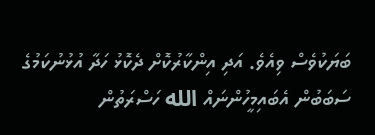ބަޔަކުވެސް ވިއެވެ. އަދި އިންކާރުކޮށް ދެކޮޅު ހަދާ އުޅުނުކަމުގެ ސަބަބުން އެބައިމީހުންނައް الله ހަސްރަތުން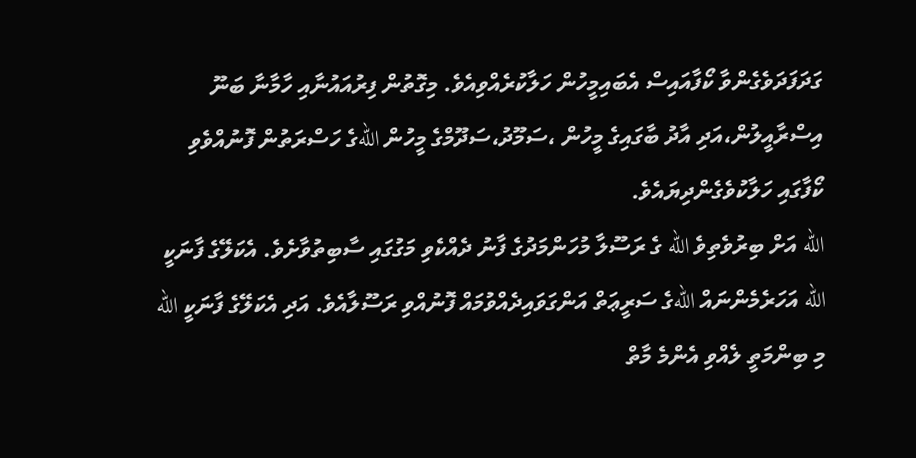ގަދަފަދަވެގެންވާ ކޯފާއައިސް އެބައިމީހުން ހަލާކުރެއްވިއެވެ. މިގޮތުން ފިރުއައުނާއި ހާމާނާ ބަނޫ އިސްރާއީލުން،އަދި އާދު ބާގައިގެ މީހުން ،ސަމޫދު،ސަދޫމްގެ މީހުން اللهގެ ހަސްރަތުން ފޮނުއްވެވި ކޯފާގައި ހަލާކުވެގެންދިޔައެވެ.
الله އަށް ބިރުވެތިވެ الله ގެ ރަސޫލާ މުހަންމަދުގެ ފާނު ދެއްކެވި މަގުގައި ސާބިތުވާށެވެ. އެކަލޭގެ ފާނަކީ الله އަހަރެމެންނައް اللهގެ ސަރީޢަތް އަންގަވައިދެއްވުމައް ފޮނުއްވި ރަސޫލާއެވެ. އަދި އެކަލޭގެ ފާނަކީ الله މި ބިންމަތީ ލެއްވި އެންމެ މާތް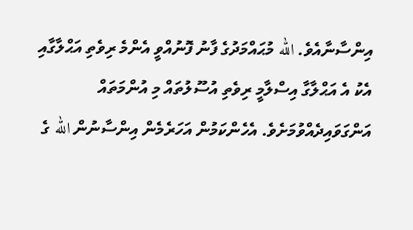އިންސާނާއެވެ. الله މުޙައްމަދުގެ ފާނު ފޮނުއްވީ އެންމެ ރިވެތި އަޙްލާގާއި އެކު އެ އަޙްލާގާ އިސްލާމީ ރިވެތި އުސޫލުތައް މި އުންމަތައް އަންގަވައިދެއްވުމަށެވެ. އެހެންކަމުން އަހަރެމެން އިންސާނުން الله ގެ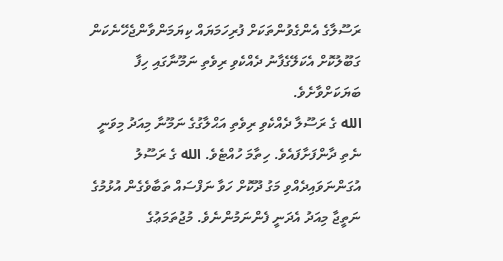ރަސޫލާގެ އެންގެވުންތަކަށް ފުރިހަމަޔައް ކިޔަމަންވާންޖެހޭނެކަން ގަބޫލުކޮށް އެކަލޭގެފާނު ދެއްކެވި ރިވެތި ނަމޫނާގައި ހިފާ ބަޔަކަށްވާށެވެ.
الله ގެ ރަސޫލާ ދެއްކެވި ރިވެތި އަޙްލާގުގެ ނަމޫނާ މިއަދު މިވަނީ ނެތި ދާންފަށާފައެވެ. ހިތާމަ ހުއްޓެވެ. الله ގެ ރަސޫލު އުގަންނަވައިދެއްވި މަގު ދޫކޮށް ހަވާ ނަފްސައް ތަބާވެގެން އުޅުމުގެ ނަތީޖާ މިއަދު އެދަނީ ފެންނަމުންނެވެ. މުޖުތަމަޢުގެ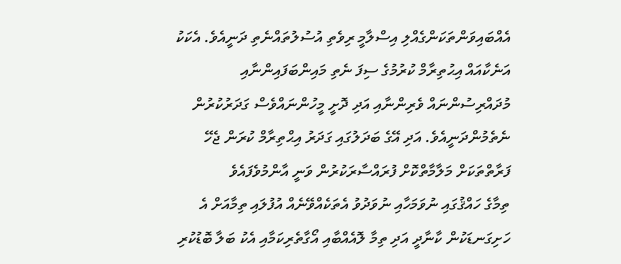އެއްބައިވަންތަކަންގެއްލި އިސްލާމީ ރިވެތި އުސުލުތައްނެތި ދަނީއެވެ. އެކަކު އަނެކާއައް އިޙުތިރާމް ކުރުމުގެ ސިފަ ނެތި މައިންބަފައިންނާއި މުދައްރިސުންނައް ވެރިންނާއި އަދި ދޮށީ މީހުންނައްވެސް ގަދަރުކުރުން ނެތެމުންދަނީއެވެ. އަދި އޭގެ ބަދަލުގައި ގަދަރު އިޙްތިރާމް ކުރަން ޖެހޭ ފަރާތްތަކަށް މަލާމާތްކޮށް ފުރައްސާރަކުރުން ވަނީ އާންމުވެފައެވެ
ތިމާގެ ހައްޤުގައި ނުވަމަހާއި ނުވަދުވު އެތަކެއްވޭނެއް އުފުލައި ތިމާއަށް އެ ހަށިގަނޑަކުން ކާނާދީ އަދި ތިމާ ލޮއެއްބާއި އޯގާތެރިކަމާއި އެކު ބަލާ ބޮޑުކުރި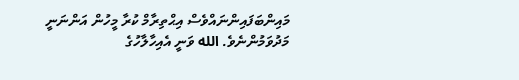މައިންބަފައިންނައްވެސް އިޙްތިރާމް ކުރާ މީހުން އަންނަނީ މަދުވަމުންނެވެ. الله ވަނީ އެއިހާލާހުގެ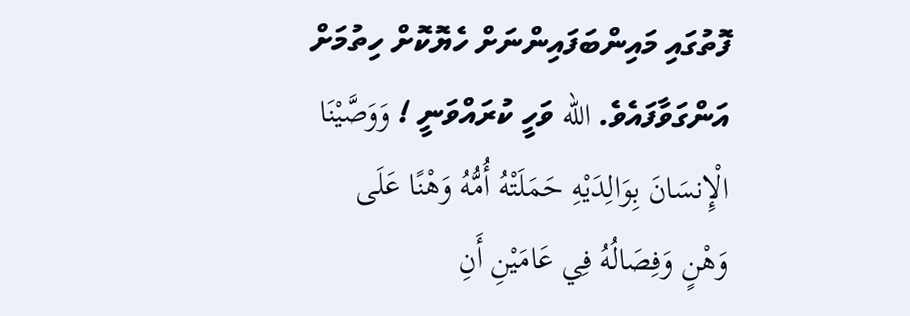ފޮތުގައި މައިންބަފައިންނަށް ހެޔޮކޮށް ހިތުމަށް އަންގަވާފައެވެ. الله ވަހީ ކުރައްވަނީ ! وَوَصَّيْنَا الْإِنسَانَ بِوَالِدَيْهِ حَمَلَتْهُ أُمُّهُ وَهْنًا عَلَى وَهْنٍ وَفِصَالُهُ فِي عَامَيْنِ أَنِ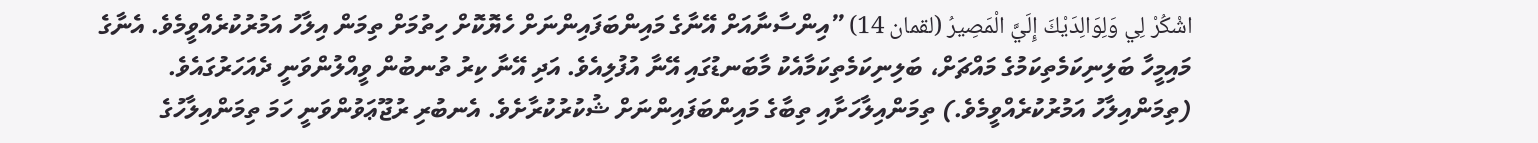اشْكُرْ لِي وَلِوَالِدَيْكَ إِلَيَّ الْمَصِيرُ (لقمان 14) ”އިންސާނާއަށް އޭނާގެ މައިންބަފައިންނަށް ހެޔޮކޮށް ހިތުމަށް ތިމަން އިލާހު އަމުރުކުރެއްވީމެވެ. އެނާގެ މައިމީހާ ބަލިނިކަމެތިކަމުގެ މައްޗަށް، ބަލިނިކަމެތިކަމާއެކު މާބަނޑުގައި އޭނާ އުފުލިއެވެ. އަދި އޭނާ ކިރު ތުނބުން ވީއްލުންވަނީ ދެއަހަރުގައެވެ. (ތިމަންއިލާހު އަމުރުކުރެއްވީމެވެ.) ތިމަންއިލާހަށާއި ތިބާގެ މައިންބަފައިންނަށް ޝުކުރުކުރާށެވެ. އެނބުރި ރުޖޫޢަވުންވަނީ ހަމަ ތިމަންއިލާހުގެ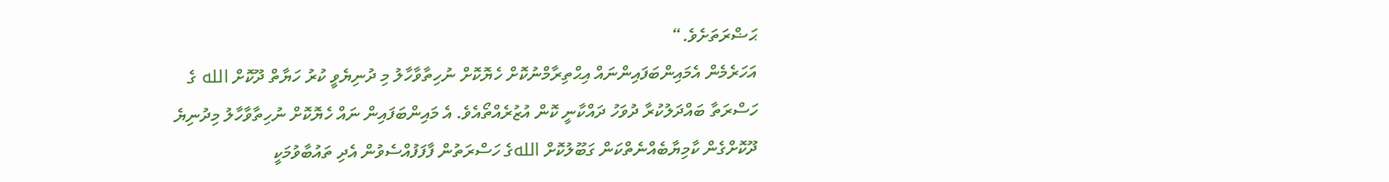ޙަޟްރަތަށެވެ.“
އަހަރެމެން އެމައިންބަފައިންނައް އިޙްތިރާމްނުކޮށް ހެޔޮކޮށް ނުހިތާވާހާލު މި ދުނިޔެވީ ކުރު ހަޔާތް ދޫކޮށް الله ގެ ހަސްރަތާ ބައްދަލުކުރާ ދުވަހު ދައްކާނީ ކޮން އުޒުރެއްތޯއެވެ. އެ މައިންބަފައިން ނައް ހެޔޮކޮށް ނުހިތާވާހާލު މިދުނިޔެ ދޫކޮށްގެން ކާމިޔާބެއްނެތްކަން ގަބޫލުކޮށް اللهގެ ހަސްރަތުން ފާފަފުއްސެވުން އެދި ތައުބާވުމަކީ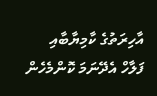އާހިރަތުގެ ކާމިޔާބާއި ފަލާހް އެދޭނަމަ ކޮންމެހެން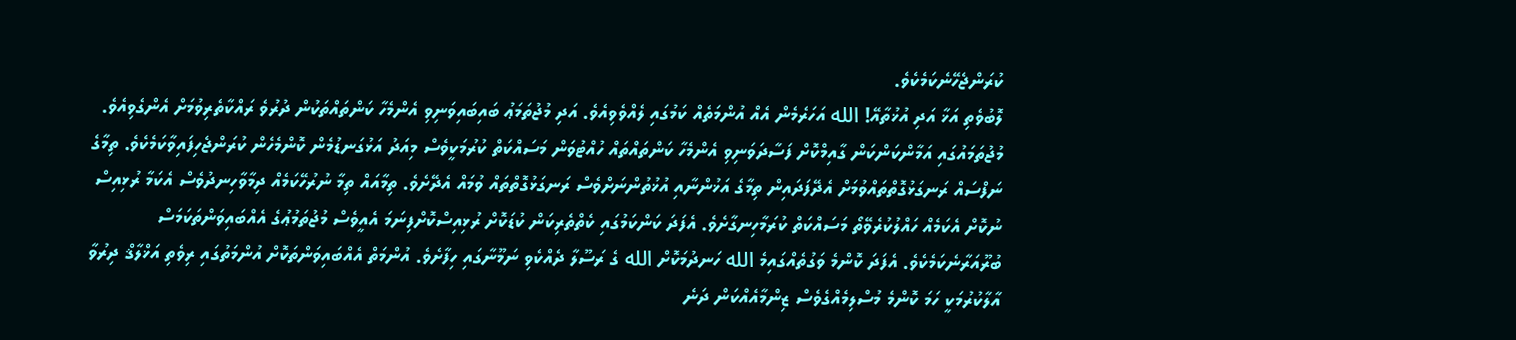ކުރަންޖެހޭނެކަމެކެވެ.
ލޮބުވެތި އަޚާ އަދި އުޚުތާއޭ! الله އަހަރެމެން އެއް އުންމަތެއް ކަމުގައި ލެއްވެވިއެވެ. އަދި މުޖުތަމަޢު ބައިބައިވަނިވި އެންމެހާ ކަންތައްތަކުން ދުރުވެ ރައްކާތެރިވުމަށް އެންގެވިއެވެ. މުޖުތަމައުގައި އަމާންކަންކަން ގާއިމްކޮށް ފަސާދަވަނިވި އެންމެހާ ކަންތައްތައް ހުއްޓުވަން މަސައްކަތް ކުރުމަކީވެސް މިއަދު އަޅުގަނޑުމެން ކޮންމެހެން ކުރަންޖެހިފައިވާކަމެކެވެ. ތިމާގެ ނަފްސައް ރަނގަޅުގޮތްތައްވުމަށް އެދޭފަދައިން ތިމާގެ އަޚުންނާއި އުޚުތުންނަށްވެސް ރަނގަޅުގޮތްތައް ވުމައް އެދޭށެވެ. ތިމާއައް ތިމާ ނުރުހޭކަމެއް ދިމާވާހިނދުވެސް އެކަމާ ރުޅިއިސް ނުކޮށް އެކަމެއް ހައްލުކުރެވޭތޯ މަސައްކަތް ކުރަމާހިނގާށެވެ. އެފަދަ ކަންކަމުގައި ކެތްތެރިކަން ކުޑަކޮށް ރުޅިއިސްކޮށްފިނަމަ އެއީވެސް މުޖުތަމުޢުގެ އެއްބައިވަންތަކަމަސް ބުރޫއަރާނެކަމެކެވެ. އެފަދަ ކޮންމެ ވަގުތެއްގައިމެ الله ހަނދުމަކޮށް الله ގެ ރަސޫލާ ދެއްކެވި ނަމޫނާގައި ހިފާށެވެ. އުންމަތް އެއްބައިވަންތަކޮށް އުންމަތުގައި ރިވެތި އަޚްލާޤް ދިރުވާ އާލާކުރުމަކީ ހަމަ ކޮންމެ މުސްލިމެއްގެވެސް ޒިންމާއެއްކަން ދަނެ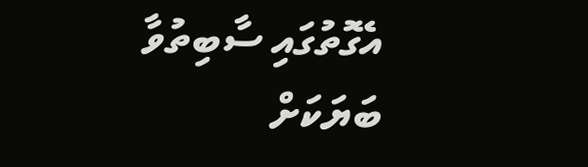އެގޮތުގައި ސާބިތުވާ ބަޔަކަށް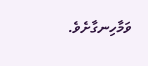ވަމާހިނގާށެވެ.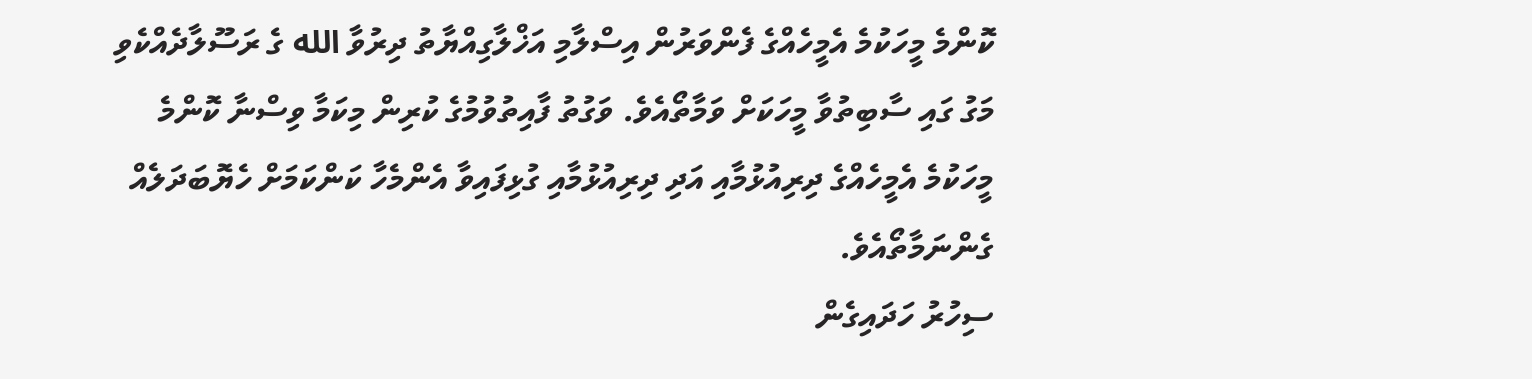ކޮންމެ މީހަކުމެ އެމީހެއްގެ ފެންވަރުން އިސްލާމި އަޚްލާގިއްޔާތު ދިރުވާ الله ގެ ރަސޫލާދެއްކެވި މަގު ގައި ސާބިތުވާ މީހަކަށް ވަމާތޯއެވެ. ވަގުތު ފާއިތުވުމުގެ ކުރިން މިކަމާ ވިސްނާ ކޮންމެ މީހަކުމެ އެމީހެއްގެ ދިރިއުޅުމާއި އަދި ދިރިއުޅުމާއި ގުޅިފައިވާ އެންމެހާ ކަންކަމަށް ހެޔޮބަދަލެއް ގެންނަމާތޯއެވެ.
ސިހުރު ހަދައިގެން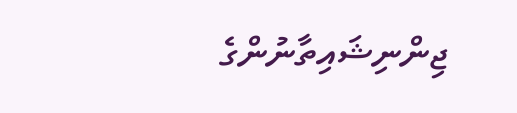ޖިންނިޝައިތާނުންގެ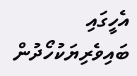އެހީގައި ބައިވެރިޔަކުހޯދުން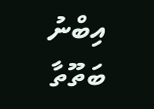އިބްނު ބަތޫތާ